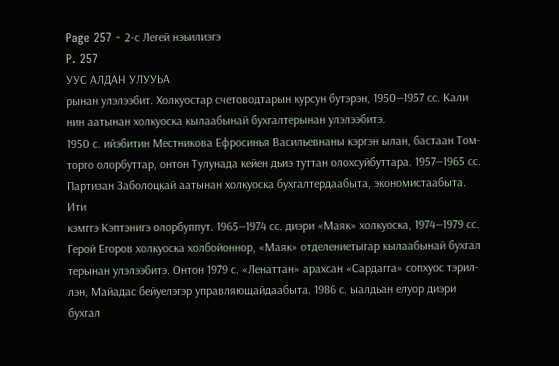Page 257 - 2-с Легей нэьилиэгэ
P. 257
УУС АЛДАН УЛУУЬА
рынан улэлээбит. Холкуостар счетоводтарын курсун бутэрэн, 1950—1957 сс. Кали
нин аатынан холкуоска кылаабынай бухгалтерынан улэлээбитэ.
1950 с. ийэбитин Местникова Ефросинья Васильевнаны кэргэн ылан, бастаан Том-
торго олорбуттар, онтон Тулунада кейен дьиэ туттан олохсуйбуттара. 1957—1965 сс.
Партизан Заболоцкай аатынан холкуоска бухгалтердаабыта, экономистаабыта. Ити
кэмггэ Кэптэнигэ олорбуппут. 1965—1974 сс. диэри «Маяк» холкуоска, 1974—1979 сс.
Герой Егоров холкуоска холбойоннор, «Маяк» отделениетыгар кылаабынай бухгал
терынан улэлээбитэ. Онтон 1979 с. «Ленаттан» арахсан «Сардагга» сопхуос тэрил-
лэн, Майадас бейуелэгэр управляющайдаабыта. 1986 с. ыалдьан елуор диэри бухгал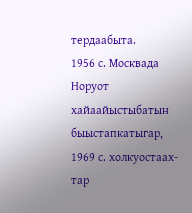тердаабыта.
1956 с. Москвада Норуот хайаайыстыбатын быыстапкатыгар, 1969 с. холкуостаах-
тар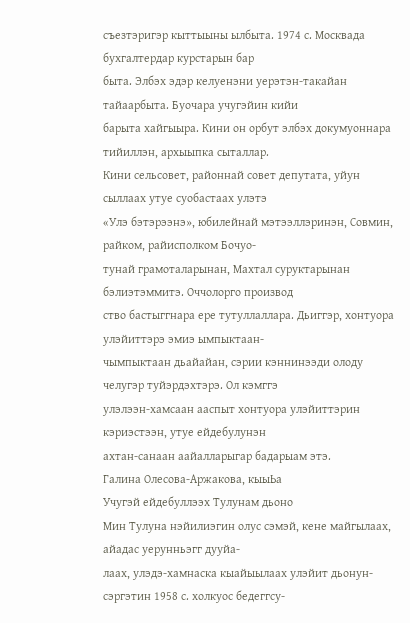съезтэригэр кыттыыны ылбыта. 1974 с. Москвада бухгалтердар курстарын бар
быта. Элбэх эдэр келуенэни уерэтэн-такайан тайаарбыта. Буочара учугэйин кийи
барыта хайгыыра. Кини он орбут элбэх докумуоннара тийиллэн, архыыпка сыталлар.
Кини сельсовет, районнай совет депутата, уйун сыллаах утуе суобастаах улэтэ
«Улэ бэтэрээнэ», юбилейнай мэтээллэринэн, Совмин, райком, райисполком Бочуо-
тунай грамоталарынан, Махтал суруктарынан бэлиэтэммитэ. Оччолорго производ
ство бастыггнара ере тутуллаллара. Дьиггэр, хонтуора улэйиттэрэ эмиэ ымпыктаан-
чымпыктаан дьайайан, сэрии кэннинээди олоду челугэр туйэрдэхтэрэ. Ол кэмггэ
улэлээн-хамсаан ааспыт хонтуора улэйиттэрин кэриэстээн, утуе ейдебулунэн
ахтан-санаан аайалларыгар бадарыам этэ.
Галина Олесова-Аржакова, кыыЬа
Учугэй ейдебуллээх Тулунам дьоно
Мин Тулуна нэйилиэгин олус сэмэй, кене майгылаах, айадас уерунньэгг дууйа-
лаах, улэдэ-хамнаска кыайыылаах улэйит дьонун-сэргэтин 1958 с. холкуос бедеггсу-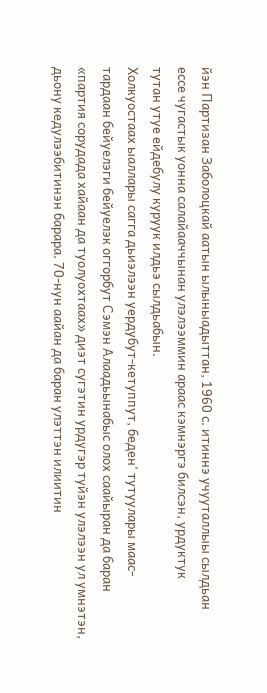йэн Партизан Заболоцкай аатын ылыныадыттан, 1960 с. итиннэ учууталлыы сылдьан
ессе чугастык уонна салайааччынан улэлээммин араас кэмнэргэ билсэн, урдуктук
тутан утуе ейдебулу куруук илдьэ сылдьабын.
Холкуостаах ыаллары сагга дьиэлээн уердубут-кетуппут, беден' тутуулары маас-
тардаан бейуелэги бейуелэк оггорбут Сэмэн Алаадьынабыс олох саайыран да баран
«партия сорудада хайаан да туолуохтаах» диэт сугэтин урдугэр туйэн улэлээн ул умнэтэн,
дьону кедулээбитинэн барара. 70-нун аайан да баран улэттэн илиитин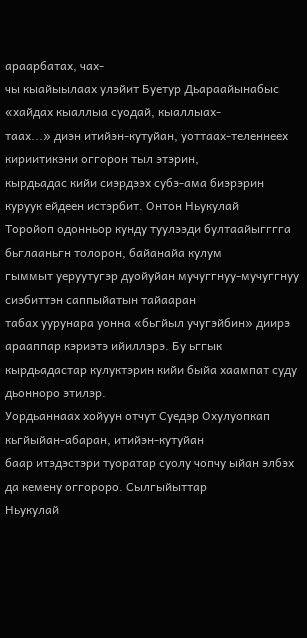араарбатах, чах-
чы кыайыылаах улэйит Буетур Дьараайынабыс «хайдах кыаллыа суодай, кыаллыах-
таах...» диэн итийэн-кутуйан, уоттаах-теленнеех кириитикэни оггорон тыл этэрин,
кырдьадас кийи сиэрдээх субэ-ама биэрэрин куруук ейдеен истэрбит. Онтон Ньукулай
Торойоп одонньор кунду туулээди бултаайыгггга бьглааньгн толорон, байанайа кулум
гыммыт уеруутугэр дуойуйан мучуггнуу-мучуггнуу сиэбиттэн саппыйатын тайааран
табах уурунара уонна «бьгйыл учугэйбин» диирэ арааппар кэриэтэ ийиллэрэ. Бу ьггык
кырдьадастар кулуктэрин кийи быйа хаампат суду дьонноро этилэр.
Уордьаннаах хойуун отчут Суедэр Охулуопкап кьгйыйан-абаран, итийэн-кутуйан
баар итэдэстэри туоратар суолу чопчу ыйан элбэх да кемену оггороро. Сылгыйыттар
Ньукулай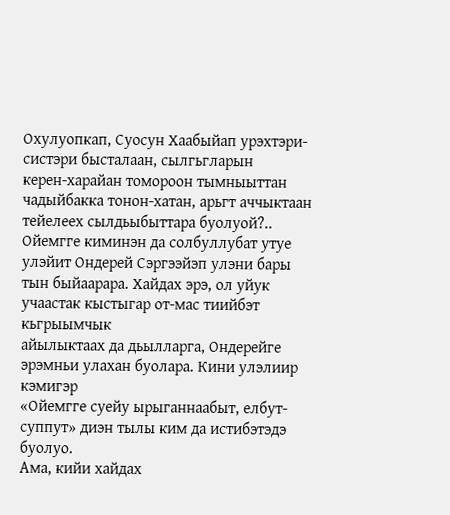Охулуопкап, Суосун Хаабыйап урэхтэри-систэри бысталаан, сылгьгларын
керен-харайан томороон тымныыттан чадыйбакка тонон-хатан, арьгт аччыктаан
тейелеех сылдьыбыттара буолуой?..
Ойемгге киминэн да солбуллубат утуе улэйит Ондерей Сэргээйэп улэни бары
тын быйаарара. Хайдах эрэ, ол уйук учаастак кыстыгар от-мас тиийбэт кьгрыымчык
айылыктаах да дьылларга, Ондерейге эрэмньи улахан буолара. Кини улэлиир кэмигэр
«Ойемгге суейу ырыганнаабыт, елбут-суппут» диэн тылы ким да истибэтэдэ буолуо.
Ама, кийи хайдах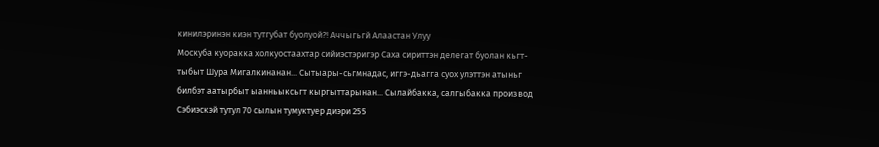кинилэринэн киэн тутгубат буолуой?! Аччыгьгй Алаастан Улуу
Москуба куоракка холкуостаахтар сийиэстэригэр Саха сириттэн делегат буолан кьгт-
тыбыт Шура Мигалкинанан... Сытыары-сьгмнадас, иггэ-дьагга суох улэттэн атыньг
билбэт аатырбыт ыанньыксьгт кыргыттарынан... Сылайбакка, салгыбакка производ
Сэбиэскэй тутул 70 сылын тумуктуер диэри 255